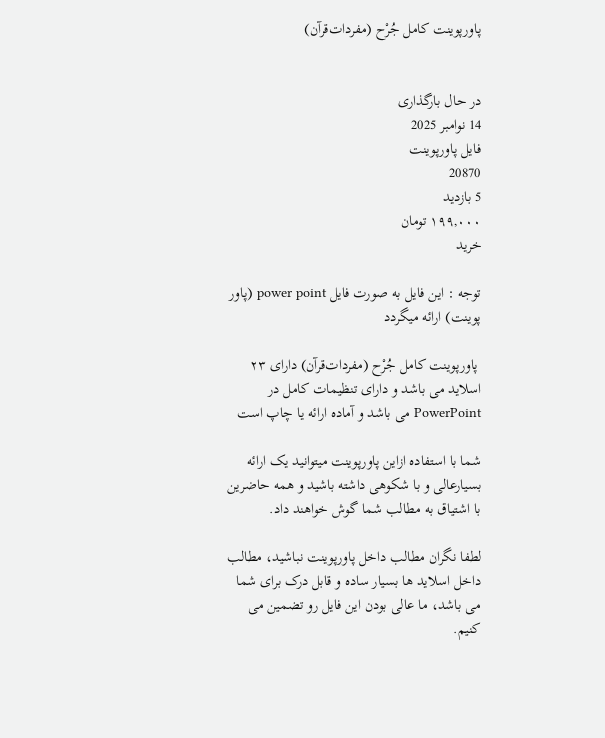پاورپوینت کامل جُرْح (مفردات‌قرآن)


در حال بارگذاری
14 نوامبر 2025
فایل پاورپوینت
20870
5 بازدید
۱۹۹,۰۰۰ تومان
خرید

توجه : این فایل به صورت فایل power point (پاور پوینت) ارائه میگردد

 پاورپوینت کامل جُرْح (مفردات‌قرآن) دارای ۲۳ اسلاید می باشد و دارای تنظیمات کامل در PowerPoint می باشد و آماده ارائه یا چاپ است

شما با استفاده ازاین پاورپوینت میتوانید یک ارائه بسیارعالی و با شکوهی داشته باشید و همه حاضرین با اشتیاق به مطالب شما گوش خواهند داد.

لطفا نگران مطالب داخل پاورپوینت نباشید، مطالب داخل اسلاید ها بسیار ساده و قابل درک برای شما می باشد، ما عالی بودن این فایل رو تضمین می کنیم.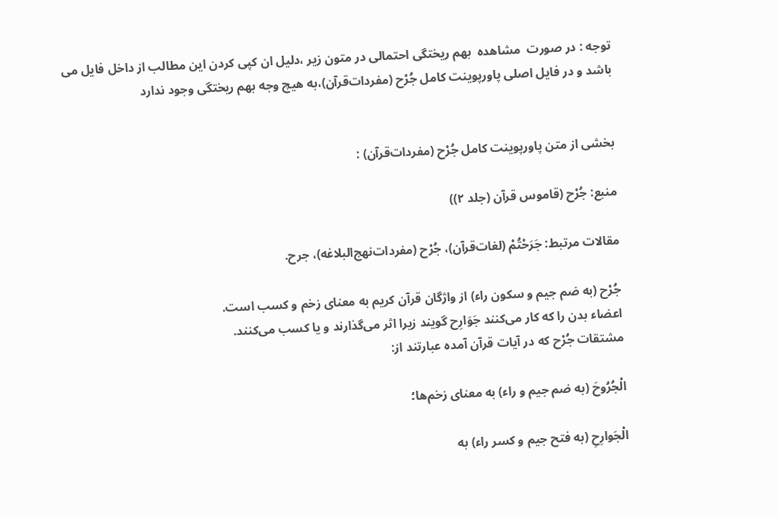توجه : در صورت  مشاهده  بهم ریختگی احتمالی در متون زیر ،دلیل ان کپی کردن این مطالب از داخل فایل می باشد و در فایل اصلی پاورپوینت کامل جُرْح (مفردات‌قرآن)،به هیچ وجه بهم ریختگی وجود ندارد


بخشی از متن پاورپوینت کامل جُرْح (مفردات‌قرآن) :

منبع: جُرْح (قاموس قرآن (جلد ۲))

مقالات مرتبط: جَرَحْتُمْ‌ (لغات‌قرآن)، جُرْح (مفردات‌نهج‌البلاغه)، جرح.

جُرْح (به ضم جیم و سکون راء) از واژگان قرآن کریم به معنای زخم و کسب است.
اعضاء بدن را که کار می‌کنند جَوَارِح گویند زیرا اثر می‌گذارند و یا کسب می‌کنند.
مشتقات جُرْح که در آیات قرآن آمده عبارتند از:

الْجُرُوحَ‌ (به ضم جیم و راء) به معنای زخم‌ها؛

الْجَوارِحِ‌ (به فتح جیم و کسر راء) به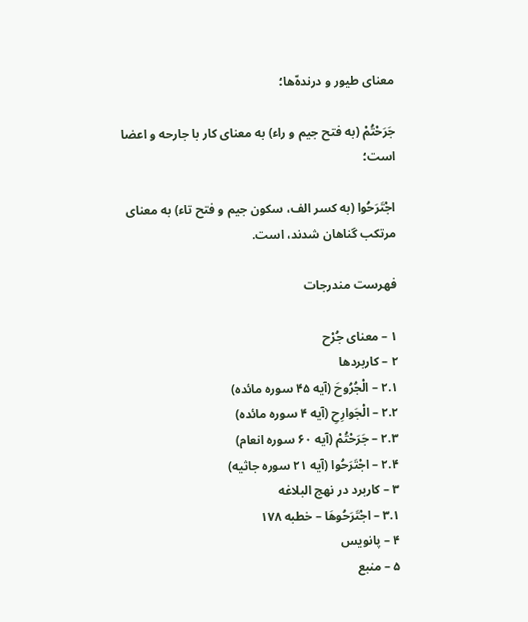معنای طیور و درندهّ‌ها؛

جَرَحْتُمْ‌ (به فتح جیم و راء) به معنای کار با جارحه و اعضا است؛

اجْتَرَحُوا (به کسر الف، سکون جیم و فتح تاء) به معنای مرتکب گناهان شدند، است.

فهرست مندرجات

۱ – معنای جُرْح
۲ – کاربردها
۲.۱ – الْجُرُوحَ‌ (آیه ۴۵ سوره مائده)
۲.۲ – الْجَوارِحِ‌ (آیه ۴ سوره مائده)
۲.۳ – جَرَحْتُمْ‌ (آیه ۶۰ سوره انعام)
۲.۴ – اجْتَرَحُوا (آیه ۲۱ سوره جاثیه)
۳ – کاربرد در نهج البلاغه
۳.۱ – اجْتَرَحُوهَا – خطبه ۱۷۸
۴ – پانویس
۵ – منبع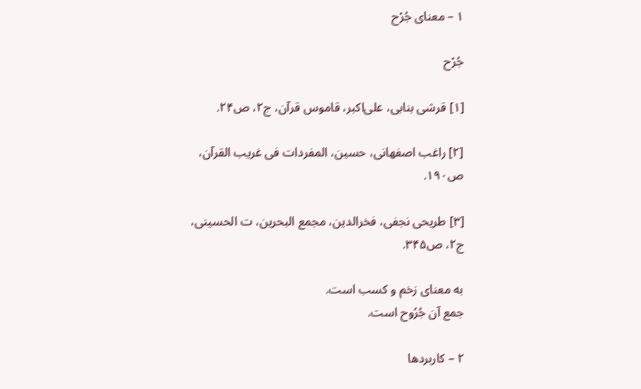۱ – معنای جُرْح

جُرْح

[۱] قرشی بنابی، علی‌اکبر، قاموس قرآن، ج۲، ص۲۴.

[۲] راغب اصفهانی، حسین، المفردات فی غریب القرآن، ص۱۹۰.

[۳] طریحی نجفی، فخرالدین، مجمع البحرین، ت الحسینی، ج۲، ص۳۴۵.

به معنای زخم و کسب است.
جمع آن‌ جُرُوح‌ است‌.

۲ – کاربردها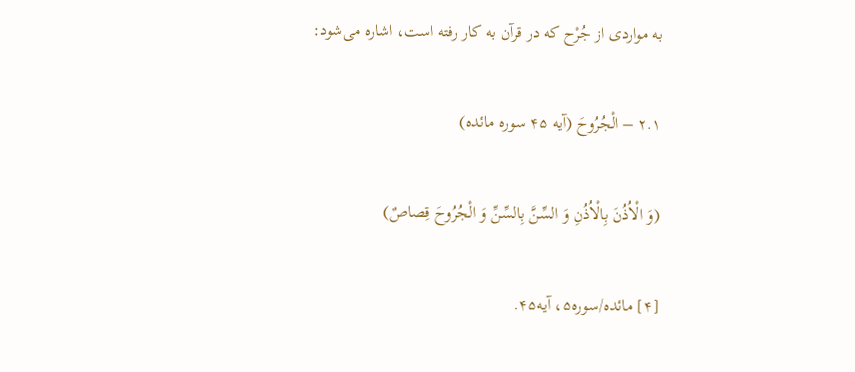به مواردی از جُرْح که در قرآن به‌ کار رفته است، اشاره می‌شود:

۲.۱ – الْجُرُوحَ‌ (آیه ۴۵ سوره مائده)

(وَ الْاُذُنَ بِالْاُذُنِ وَ السِّنَّ بِالسِّنِّ وَ الْجُرُوحَ‌ قِصاصٌ‌)

[۴] مائده/سوره۵، آیه۴۵.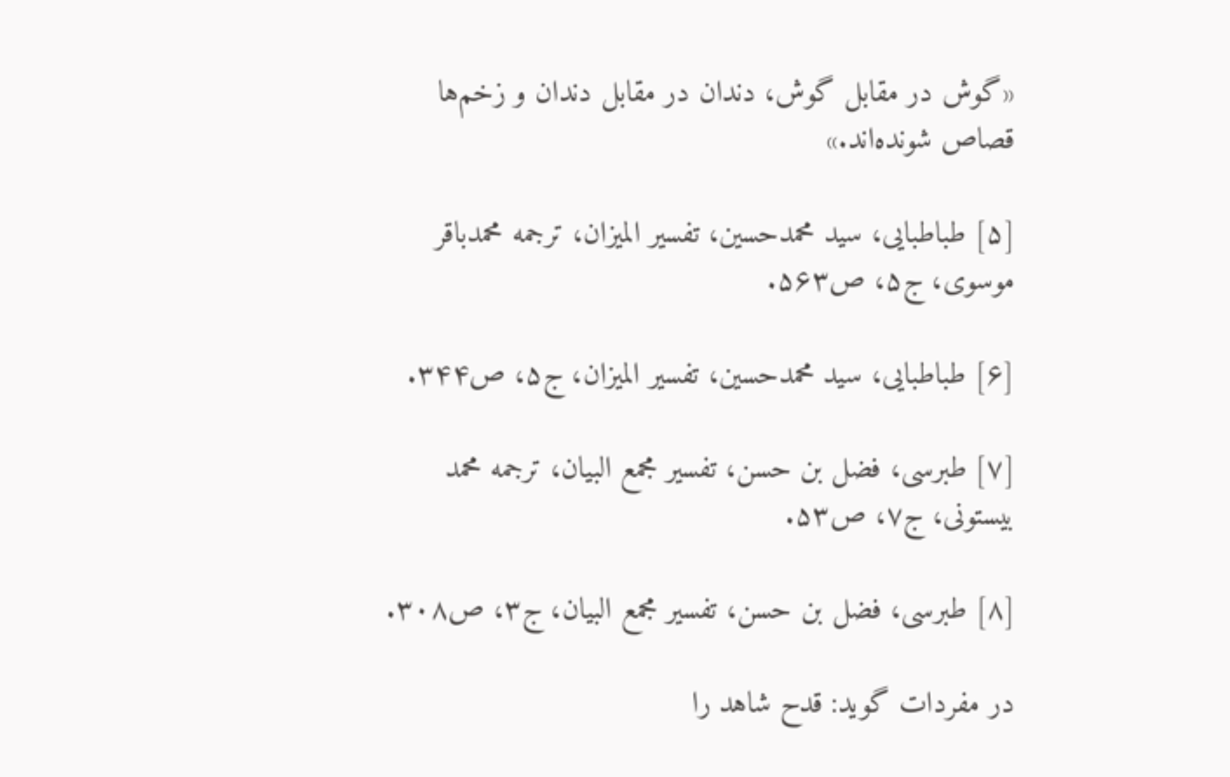«گوش در مقابل گوش، دندان در مقابل دندان و زخم‌ها قصاص شونده‌اند.»

[۵] طباطبایی، سید محمدحسین، تفسیر المیزان، ترجمه محمدباقر موسوی، ج۵، ص۵۶۳.

[۶] طباطبایی، سید محمدحسین، تفسیر المیزان، ج۵، ص۳۴۴.

[۷] طبرسی، فضل بن حسن، تفسیر مجمع البیان، ترجمه محمد بیستونی، ج۷، ص۵۳.

[۸] طبرسی، فضل بن حسن، تفسیر مجمع البیان، ج۳، ص۳۰۸.

در مفردات گوید: قدح شاهد را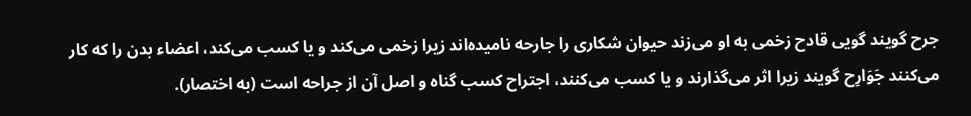جرح گویند گویی قادح زخمی به او می‌زند حیوان شکاری را جارحه نامیده‌اند زیرا زخمی می‌کند و یا کسب می‌کند، اعضاء بدن را که کار می‌کنند جَوَارِح گویند زیرا اثر می‌گذارند و یا کسب می‌کنند، اجتراح کسب گناه و اصل آن از جراحه است (به اختصار).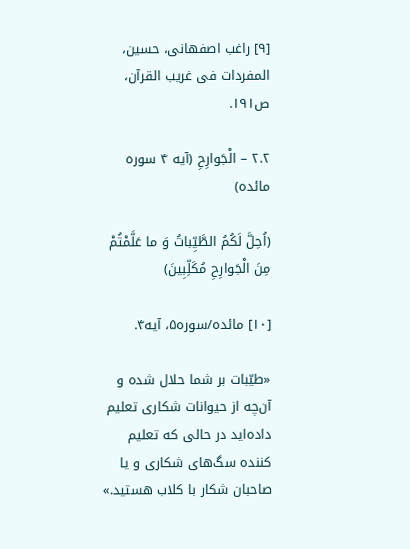[۹] راغب اصفهانی، حسین، المفردات فی غریب القرآن، ص۱۹۱.

۲.۲ – الْجَوارِحِ‌ (آیه ۴ سوره مائده)

(اُحِلَّ لَکُمُ الطَّیِّباتُ وَ ما عَلَّمْتُمْ مِنَ‌ الْجَوارِحِ‌ مُکَلِّبِینَ‌)

[۱۰] مائده/سوره۵، آیه۴.

«طیّبات بر شما حلال شده و آن‌چه از حیوانات شکاری تعلیم داده‌اید در حالی که تعلیم کننده سگ‌های شکاری و یا صاحبان شکار با کلاب هستید.»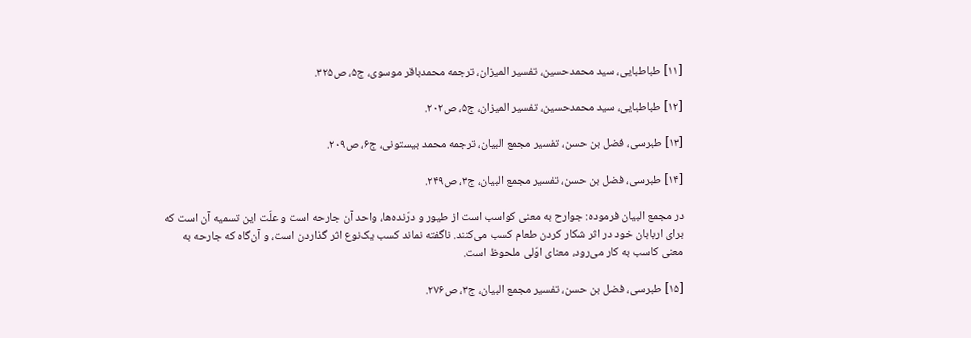[۱۱] طباطبایی، سید محمدحسین، تفسیر المیزان، ترجمه محمدباقر موسوی، ج۵، ص۳۲۵.

[۱۲] طباطبایی، سید محمدحسین، تفسیر المیزان، ج۵، ص۲۰۲.

[۱۳] طبرسی، فضل بن حسن، تفسیر مجمع البیان، ترجمه محمد بیستونی، ج۶، ص۲۰۹.

[۱۴] طبرسی، فضل بن حسن، تفسیر مجمع البیان، ج۳، ص۲۴۹.

در مجمع البیان فرموده: جوارح به معنی کواسب است از طیور و درّنده‌ها، واحد آن جارحه است و علّت این تسمیه آن است که برای اربابان خود در اثر شکار کردن طعام کسب می‌کنند. ناگفته نماند کسب یک‌نوع اثر گذاردن است، و آن‌گاه که جارحه به معنی کاسب به کار می‌رود، معنای اوّلی ملحوظ است.

[۱۵] طبرسی، فضل بن حسن، تفسیر مجمع البیان، ج۳، ص۲۷۶.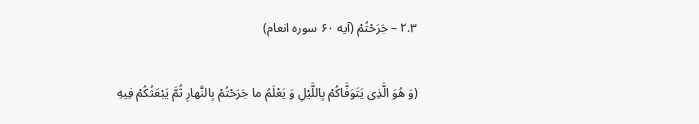۲.۳ – جَرَحْتُمْ‌ (آیه ۶۰ سوره انعام)

(وَ هُوَ الَّذِی یَتَوَفَّاکُمْ بِاللَّیْلِ وَ یَعْلَمُ ما جَرَحْتُمْ‌ بِالنَّهارِ ثُمَّ یَبْعَثُکُمْ فِیهِ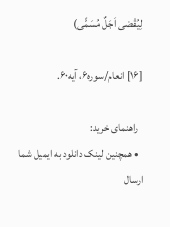لِیُقْضی‌ اَجَلٌ مُسَمًّی)

[۱۶] انعام/سوره۶، آیه۶۰.

  راهنمای خرید:
  • همچنین لینک دانلود به ایمیل شما ارسال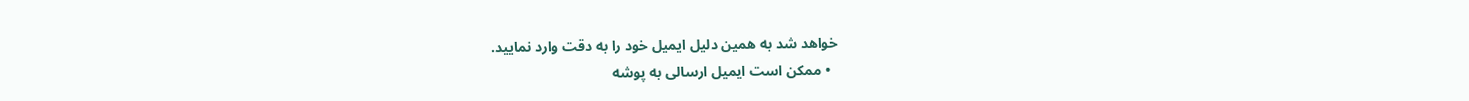خواهد شد به همین دلیل ایمیل خود را به دقت وارد نمایید.
  • ممکن است ایمیل ارسالی به پوشه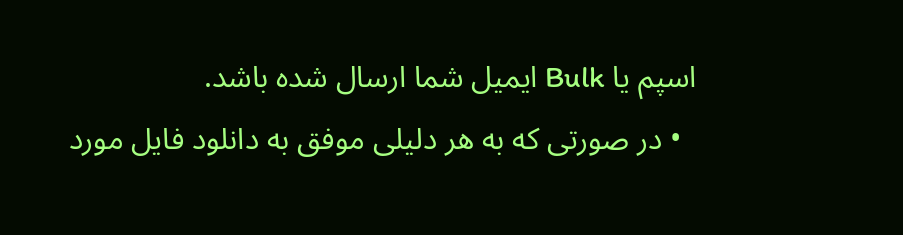اسپم یا Bulk ایمیل شما ارسال شده باشد.
  • در صورتی که به هر دلیلی موفق به دانلود فایل مورد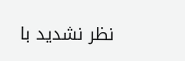نظر نشدید با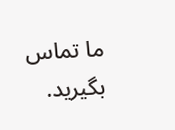ما تماس بگیرید.